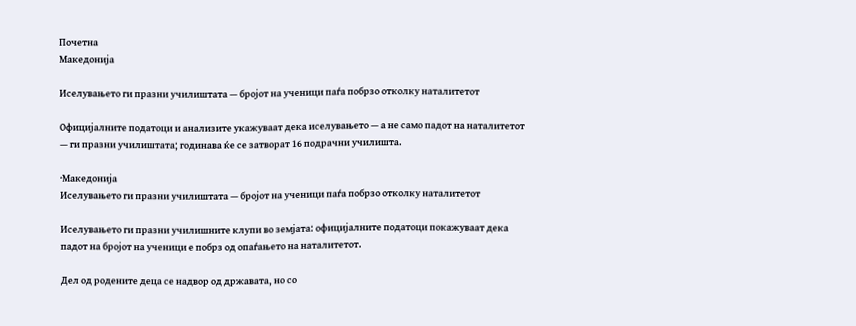Почетна
Македонија

Иселувањето ги празни училиштата — бројот на ученици паѓа побрзо отколку наталитетот

Официјалните податоци и анализите укажуваат дека иселувањето — а не само падот на наталитетот — ги празни училиштата; годинава ќе се затворат 16 подрачни училишта.

·Македонија
Иселувањето ги празни училиштата — бројот на ученици паѓа побрзо отколку наталитетот

Иселувањето ги празни училишните клупи во земјата: официјалните податоци покажуваат дека падот на бројот на ученици е побрз од опаѓањето на наталитетот.

Дел од родените деца се надвор од државата, но со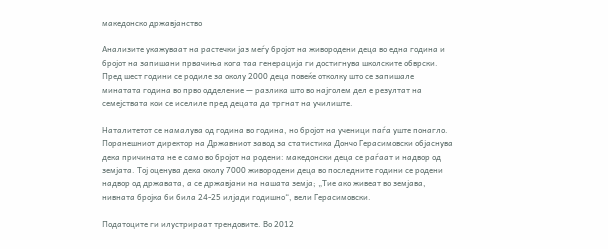македонско државјанство

Анализите укажуваат на растечки јаз меѓу бројот на живородени деца во една година и бројот на запишани првачиња кога таа генерација ги достигнува школските обврски. Пред шест години се родиле за околу 2000 деца повеќе отколку што се запишале минатата година во прво одделение — разлика што во најголем дел е резултат на семејствата кои се иселиле пред децата да тргнат на училиште.

Наталитетот се намалува од година во година, но бројот на ученици паѓа уште понагло. Поранешниот директор на Државниот завод за статистика Дончо Герасимовски објаснува дека причината не е само во бројот на родени: македонски деца се раѓаат и надвор од земјата. Тој оценува дека околу 7000 живородени деца во последните години се родени надвор од државата, а се државјани на нашата земја; „Тие ако живеат во земјава, нивната бројка би била 24-25 илјади годишно“, вели Герасимовски.

Податоците ги илустрираат трендовите. Во 2012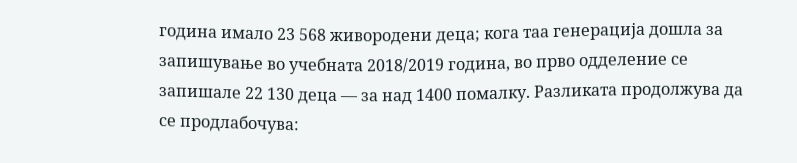година имало 23 568 живородени деца; кога таа генерација дошла за запишување во учебната 2018/2019 година, во прво одделение се запишале 22 130 деца — за над 1400 помалку. Разликата продолжува да се продлабочува: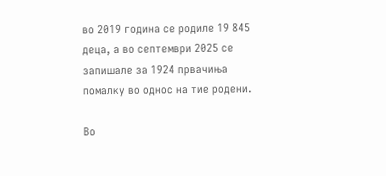во 2019 година се родиле 19 845 деца, а во септември 2025 се запишале за 1924 првачиња помалку во однос на тие родени.

Во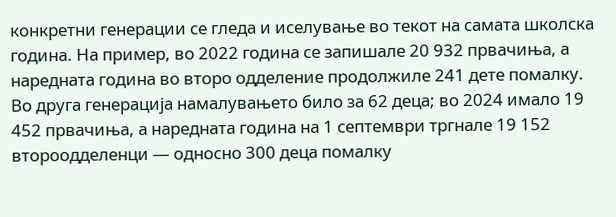конкретни генерации се гледа и иселување во текот на самата школска година. На пример, во 2022 година се запишале 20 932 првачиња, а наредната година во второ одделение продолжиле 241 дете помалку. Во друга генерација намалувањето било за 62 деца; во 2024 имало 19 452 првачиња, а наредната година на 1 септември тргнале 19 152 второодделенци — односно 300 деца помалку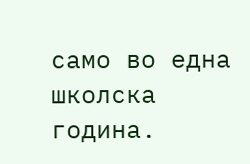само во една школска година.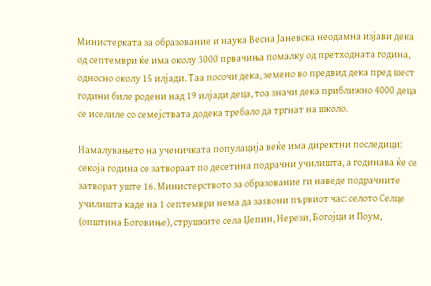Министерката за образование и наука Весна Јаневска неодамна изјави дека од септември ќе има околу 3000 првачиња помалку од претходната година, односно околу 15 илјади. Таа посочи дека, земено во предвид дека пред шест години биле родени над 19 илјади деца, тоа значи дека приближно 4000 деца се иселиле со семејствата додека требало да тргнат на школо.

Намалувањето на ученичката популација веќе има директни последици: секоја година се затвораат по десетина подрачни училишта, а годинава ќе се затворат уште 16. Министерството за образование ги наведе подрачните училишта каде на 1 септември нема да заѕвони първиот час: селото Селце (општина Боговиње), струшките села Џепин, Нерези, Богојци и Поум,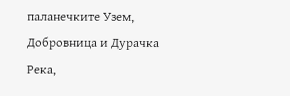паланечките Узем, Добровница и Дурачка Река,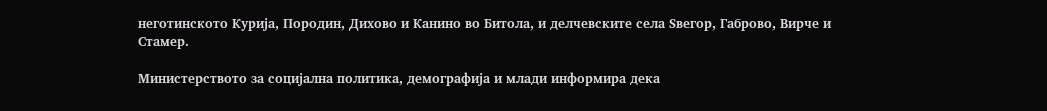неготинското Курија, Породин, Дихово и Канино во Битола, и делчевските села Ѕвегор, Габрово, Вирче и Стамер.

Министерството за социјална политика, демографија и млади информира дека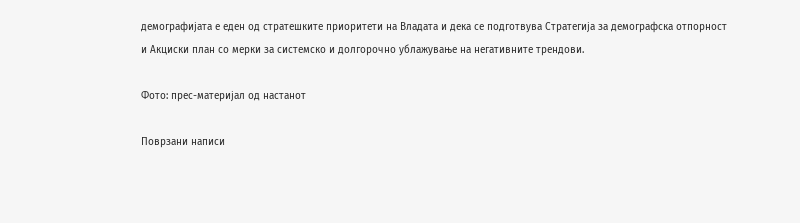демографијата е еден од стратешките приоритети на Владата и дека се подготвува Стратегија за демографска отпорност и Акциски план со мерки за системско и долгорочно ублажување на негативните трендови.

Фото: прес-материјал од настанот

Поврзани написи